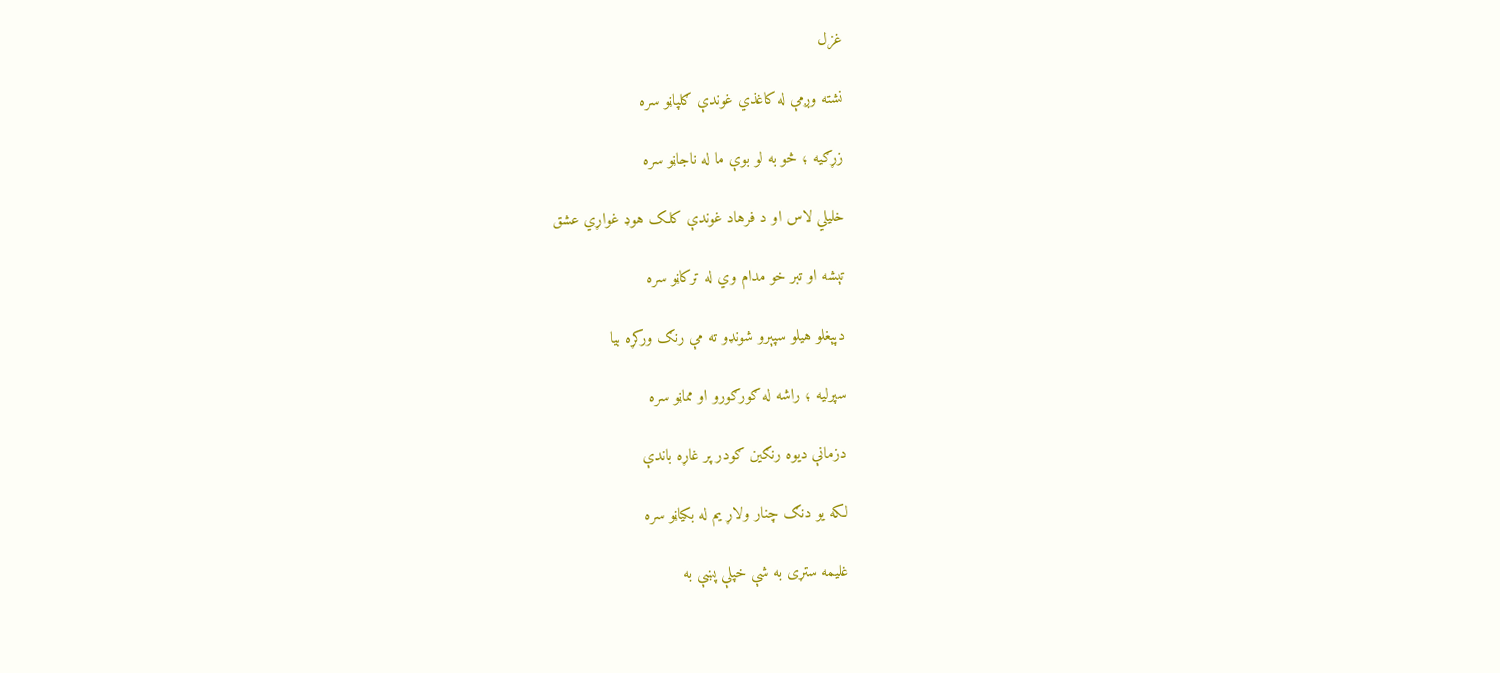غزل

نشته وږمې له کاغذي غوندې ګلپاڼو سره

زړګيه ؛ څو به لو بوې ما له ناجاڼو سره

خليلي لاس او د فرهاد غوندې کلک هوډ غواړي عشق

تېشه او تبر خو مدام وي له ترکاڼو سره

دپېغلو هيلو سپېرو شونډو ته مې رنګ ورکړه بيا

سپرليه ؛ راشه له ګورګورو او مماڼو سره

دزمانې ديوه رنګين ګودر پر غاړه باندې

لکه يو دنګ چنار ولاړ يم له بکياڼو سره

غليمه ستړی به شې خپلې پښې به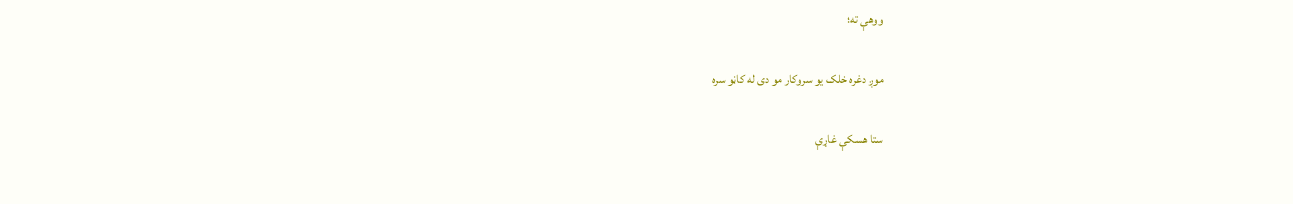ووهې ته؛

موږ دغره خلک يو سروکار مو دی له کاڼو سره

ستا هسکې غاړې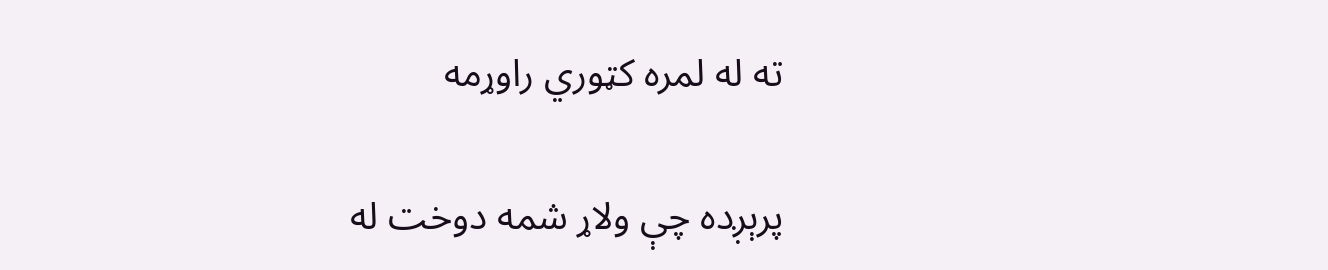ته له لمره کټوري راوړمه

پرېږده چې ولاړ شمه دوخت له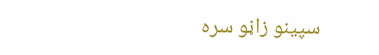سپينو زاڼو سره